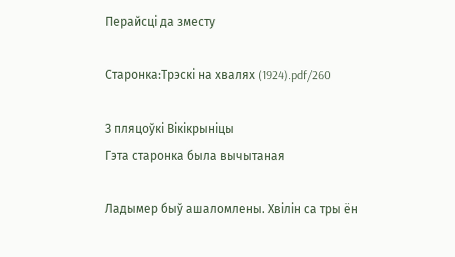Перайсці да зместу

Старонка:Трэскі на хвалях (1924).pdf/260

З пляцоўкі Вікікрыніцы
Гэта старонка была вычытаная

Ладымер быў ашаломлены. Хвілін са тры ён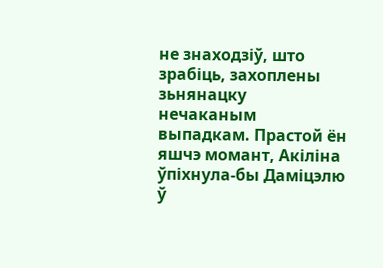не знаходзіў, што зрабіць, захоплены зьнянацку нечаканым выпадкам. Прастой ён яшчэ момант, Акіліна ўпіхнула-бы Даміцэлю ў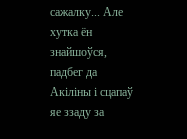сажалку... Але хутка ён знайшоўся, падбег да Акіліны і сцапаў яе ззаду за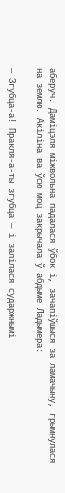аберуч. Даміцэля міжвольна падалася ўбок і, зачапіўшыся за ламачыну, грымнулася на землю. Акіліна ва ўсю моц закрычала ў абдыме Ладымера:

— Згубца-а! Пракля-а-ты згубца — і залілася сударжнымі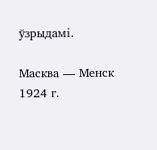ўзрыдамі.

Масква — Менск
1924 г.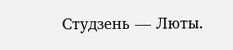Студзень — Люты.